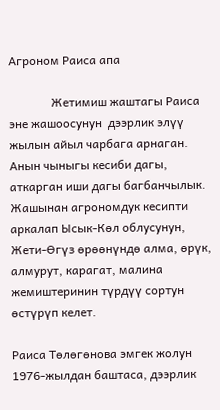Агроном Раиса апа

              Жетимиш жаштагы Раиса эне жашоосунун  дээрлик элүү жылын айыл чарбага арнаган. Анын чыныгы кесиби дагы, аткарган иши дагы багбанчылык. Жашынан агрономдук кесипти аркалап Ысык-Көл облусунун, Жети-Өгүз өрөөнүндө алма, өрүк, алмурут, карагат, малина жемиштеринин түрдүү сортун өстүрүп келет.

Раиса Төлөгөнова эмгек жолун 1976-жылдан баштаса, дээрлик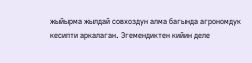жыйырма жылдай совхоздун алма багында агрономдук кесипти аркалаган. Эгемендиктен кийин деле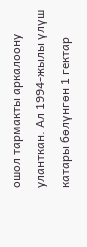ошол тармакты аркалоону уланткан. Ал 1994-жылы үлүш катары бөлүнгөн 1 гектар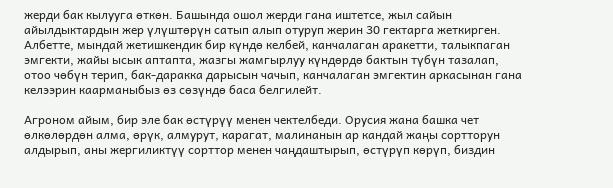жерди бак кылууга өткөн. Башында ошол жерди гана иштетсе, жыл сайын айылдыктардын жер үлүштөрүн сатып алып отуруп жерин 30 гектарга жеткирген. Албетте, мындай жетишкендик бир күндө келбей, канчалаган аракетти, талыкпаган эмгекти, жайы ысык аптапта, жазгы жамгырлуу күндөрдө бактын түбүн тазалап, отоо чөбүн терип, бак-даракка дарысын чачып, канчалаган эмгектин аркасынан гана келээрин каарманыбыз өз сөзүндө баса белгилейт.

Агроном айым, бир эле бак өстүрүү менен чектелбеди. Орусия жана башка чет өлкөлөрдөн алма, өрүк, алмурут, карагат, малинанын ар кандай жаңы сортторун алдырып, аны жергиликтүү сорттор менен чаңдаштырып, өстүрүп көрүп, биздин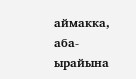аймакка, аба-ырайына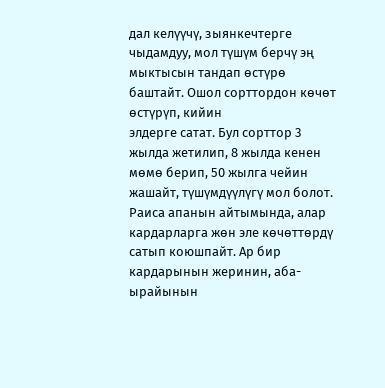дал келүүчү, зыянкечтерге чыдамдуу, мол түшүм берчү эң мыктысын тандап өстүрө баштайт. Ошол сорттордон көчөт өстүрүп, кийин
элдерге сатат. Бул сорттор 3 жылда жетилип, 8 жылда кенен мөмө берип, 50 жылга чейин жашайт, түшүмдүүлүгү мол болот. Раиса апанын айтымында, алар кардарларга жөн эле көчөттөрдү сатып коюшпайт. Ар бир кардарынын жеринин, аба-ырайынын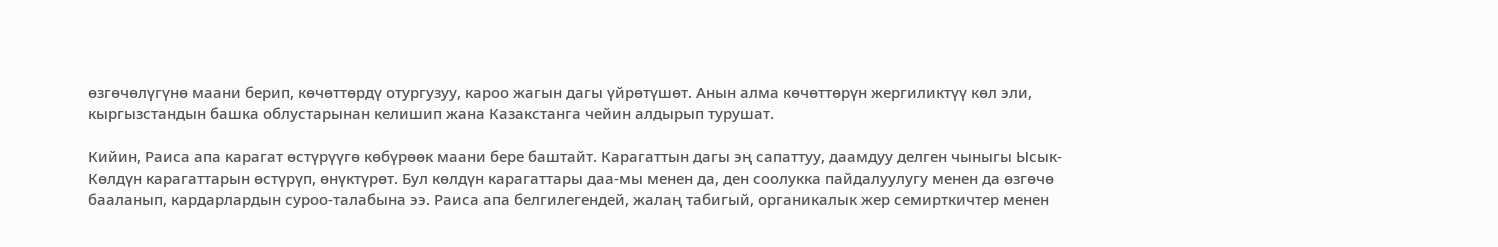өзгөчөлүгүнө маани берип, көчөттөрдү отургузуу, кароо жагын дагы үйрөтүшөт. Анын алма көчөттөрүн жергиликтүү көл эли, кыргызстандын башка облустарынан келишип жана Казакстанга чейин алдырып турушат.

Кийин, Раиса апа карагат өстүрүүгө көбүрөөк маани бере баштайт. Карагаттын дагы эң сапаттуу, даамдуу делген чыныгы Ысык-Көлдүн карагаттарын өстүрүп, өнүктүрөт. Бул көлдүн карагаттары даа-мы менен да, ден соолукка пайдалуулугу менен да өзгөчө бааланып, кардарлардын суроо-талабына ээ. Раиса апа белгилегендей, жалаң табигый, органикалык жер семирткичтер менен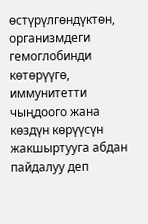өстүрүлгөндүктөн, организмдеги гемоглобинди көтөрүүгө, иммунитетти чыңдоого жана көздүн көрүүсүн жакшыртууга абдан пайдалуу деп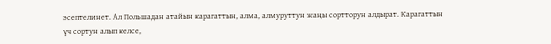эсептелинет. Ал Польшадан атайын карагаттын, алма, алмуруттун жаңы сортторун алдырат. Карагаттын үч сортун алып келсе,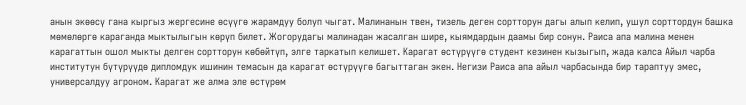анын экөөсү гана кыргыз жергесине өсүүгө жарамдуу болуп чыгат. Малинанын твен, тизель деген сортторун дагы алып келип, ушул сорттордун башка мөмөлөргө караганда мыктылыгын көрүп билет. Жогорудагы малинадан жасалган шире, кыямдардын даамы бир сонун. Раиса апа малина менен карагаттын ошол мыкты делген сортторун көбөйтүп, элге таркатып келишет. Карагат өстүрүүгө студент кезинен кызыгып, жада калса Айыл чарба институтун бүтүрүүдө дипломдук ишинин темасын да карагат өстүрүүгө багыттаган экен. Негизи Раиса апа айыл чарбасында бир тараптуу эмес, универсалдуу агроном. Карагат же алма эле өстүрөм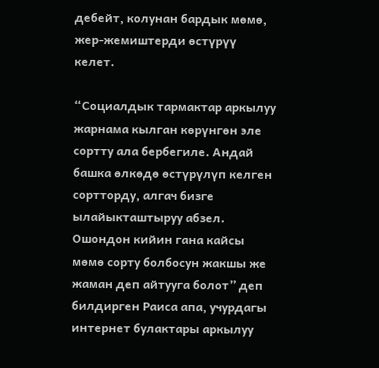дебейт, колунан бардык мөмө, жер-жемиштерди өстүрүү
келет.

“Социалдык тармактар аркылуу жарнама кылган көрүнгөн эле сортту ала бербегиле. Андай башка өлкөдө өстүрүлүп келген сортторду, алгач бизге ылайыкташтыруу абзел. Ошондон кийин гана кайсы мөмө сорту болбосун жакшы же жаман деп айтууга болот” деп билдирген Раиса апа, учурдагы интернет булактары аркылуу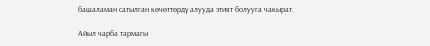башаламан сатылган көчөттөрдү алууда этият болууга чакырат.

Айыл чарба тармагы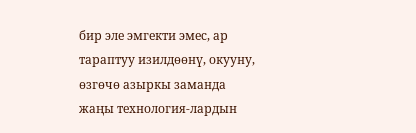бир эле эмгекти эмес, ар тараптуу изилдөөнү, окууну, өзгөчө азыркы заманда жаңы технология-лардын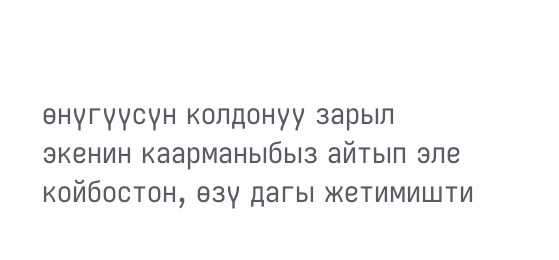өнүгүүсүн колдонуу зарыл экенин каарманыбыз айтып эле койбостон, өзү дагы жетимишти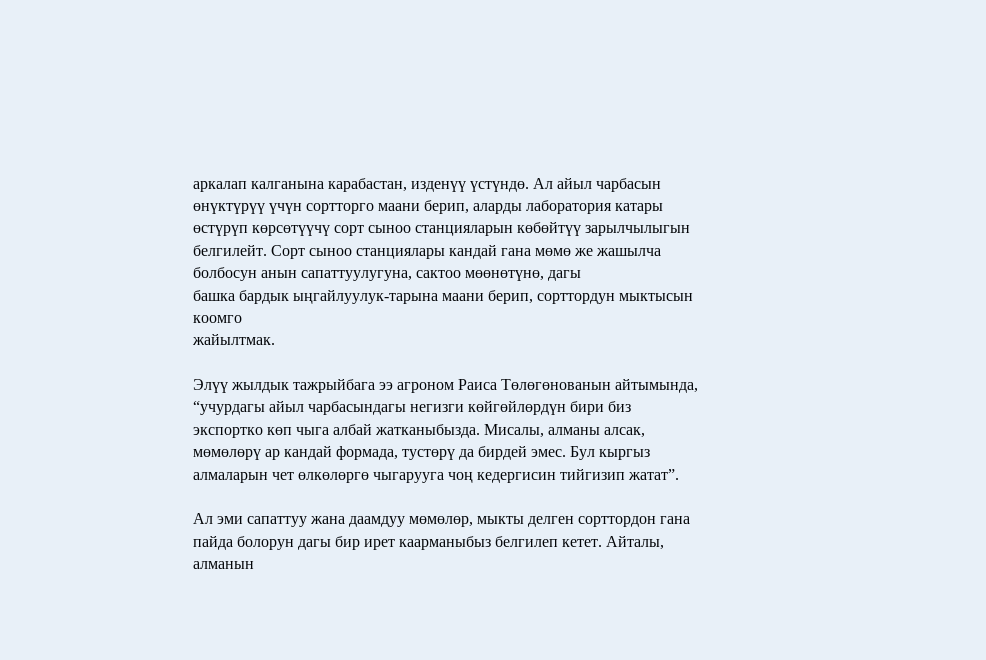аркалап калганына карабастан, изденүү үстүндө. Ал айыл чарбасын өнүктүрүү үчүн сортторго маани берип, аларды лаборатория катары өстүрүп көрсөтүүчү сорт сыноо станцияларын көбөйтүү зарылчылыгын белгилейт. Сорт сыноо станциялары кандай гана мөмө же жашылча болбосун анын сапаттуулугуна, сактоо мөөнөтүнө, дагы
башка бардык ыңгайлуулук-тарына маани берип, сорттордун мыктысын коомго
жайылтмак.

Элүү жылдык тажрыйбага ээ агроном Раиса Төлөгөнованын айтымында, “учурдагы айыл чарбасындагы негизги көйгөйлөрдүн бири биз экспортко көп чыга албай жатканыбызда. Мисалы, алманы алсак, мөмөлөрү ар кандай формада, тустөрү да бирдей эмес. Бул кыргыз алмаларын чет өлкөлөргө чыгарууга чоң кедергисин тийгизип жатат”.

Ал эми сапаттуу жана даамдуу мөмөлөр, мыкты делген сорттордон гана пайда болорун дагы бир ирет каарманыбыз белгилеп кетет. Айталы, алманын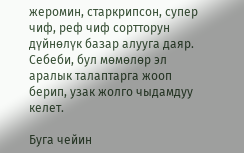жеромин, старкрипсон, супер чиф, реф чиф сортторун дүйнөлүк базар алууга даяр. Себеби, бул мөмөлөр эл аралык талаптарга жооп берип, узак жолго чыдамдуу келет.

Буга чейин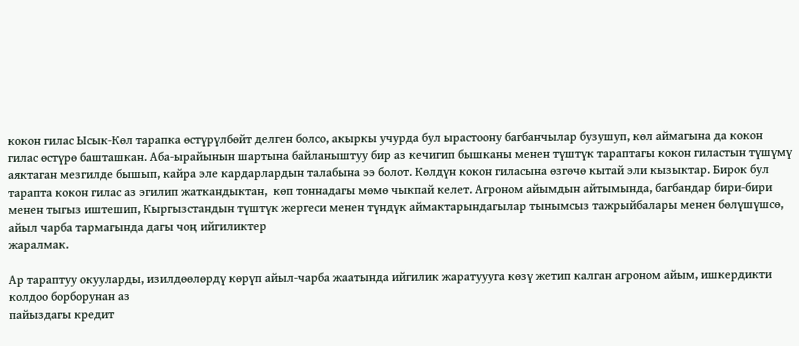кокон гилас Ысык-Көл тарапка өстүрүлбөйт делген болсо, акыркы учурда бул ырастоону багбанчылар бузушуп, көл аймагына да кокон гилас өстүрө башташкан. Аба-ырайынын шартына байланыштуу бир аз кечигип бышканы менен түштүк тараптагы кокон гиластын түшүмү аяктаган мезгилде бышып, кайра эле кардарлардын талабына ээ болот. Көлдүн кокон гиласына өзгөчө кытай эли кызыктар. Бирок бул тарапта кокон гилас аз эгилип жаткандыктан,  көп тоннадагы мөмө чыкпай келет. Агроном айымдын айтымында, багбандар бири-бири менен тыгыз иштешип, Кыргызстандын түштүк жергеси менен түндүк аймактарындагылар тынымсыз тажрыйбалары менен бөлүшүшсө,  айыл чарба тармагында дагы чоң ийгиликтер
жаралмак.

Ар тараптуу окууларды, изилдөөлөрдү көрүп айыл-чарба жаатында ийгилик жаратуууга көзү жетип калган агроном айым, ишкердикти колдоо борборунан аз
пайыздагы кредит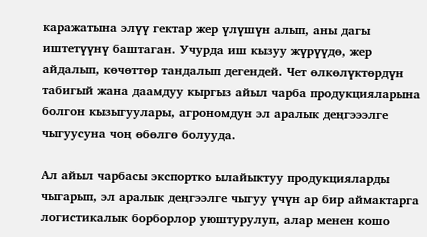каражатына элүү гектар жер үлүшүн алып, аны дагы иштетүүнү баштаган. Учурда иш кызуу жүрүүдө, жер айдалып, көчөттөр тандалып дегендей. Чет өлкөлүктөрдүн табигый жана даамдуу кыргыз айыл чарба продукцияларына болгон кызыгуулары, агрономдун эл аралык деңгэээлге чыгуусуна чоң өбөлгө болууда.

Ал айыл чарбасы экспортко ылайыктуу продукцияларды чыгарып, эл аралык деңгээлге чыгуу үчүн ар бир аймактарга логистикалык борборлор уюштурулуп, алар менен кошо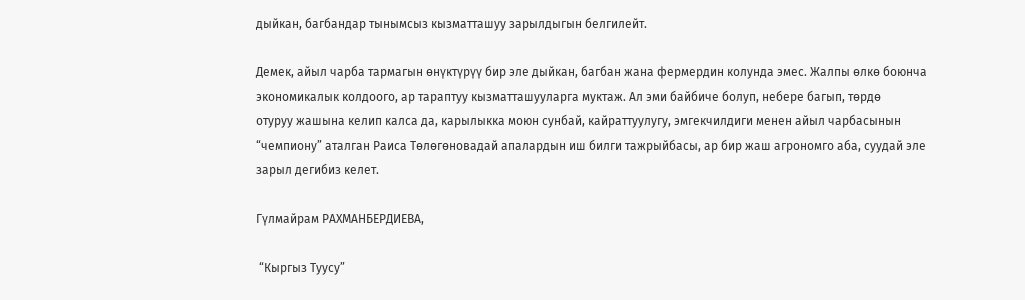дыйкан, багбандар тынымсыз кызматташуу зарылдыгын белгилейт.

Демек, айыл чарба тармагын өнүктүрүү бир эле дыйкан, багбан жана фермердин колунда эмес. Жалпы өлкө боюнча экономикалык колдоого, ар тараптуу кызматташууларга муктаж. Ал эми байбиче болуп, небере багып, төрдө
отуруу жашына келип калса да, карылыкка моюн сунбай, кайраттуулугу, эмгекчилдиги менен айыл чарбасынын “чемпиону” аталган Раиса Төлөгөновадай апалардын иш билги тажрыйбасы, ар бир жаш агрономго аба, суудай эле зарыл дегибиз келет.

Гүлмайрам РАХМАНБЕРДИЕВА,

 “Кыргыз Туусу”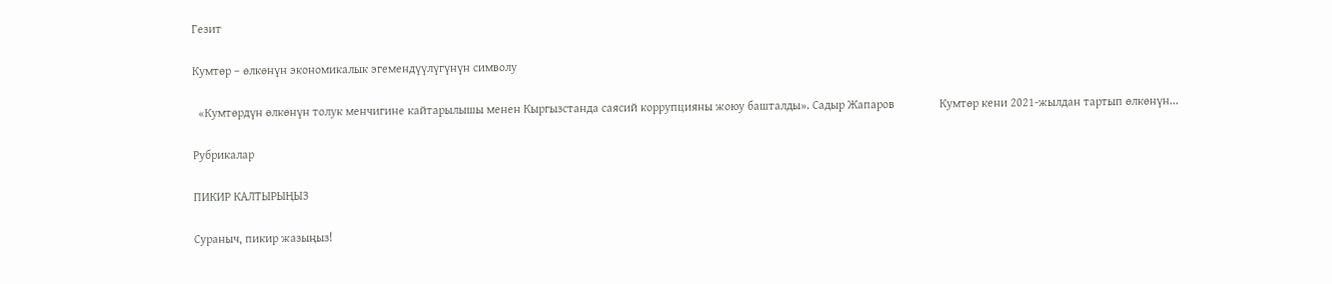Гезит

Кумтөр – өлкөнүн экономикалык эгемендүүлүгүнүн символу

  «Кумтөрдүн өлкөнүн толук менчигине кайтарылышы менен Кыргызстанда саясий коррупцияны жоюу башталды». Садыр Жапаров               Кумтөр кени 2021-жылдан тартып өлкөнүн...

Рубрикалар

ПИКИР КАЛТЫРЫҢЫЗ

Сураныч, пикир жазыңыз!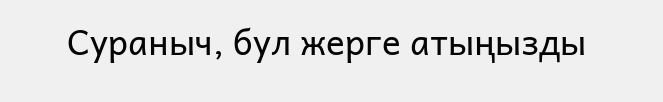Сураныч, бул жерге атыңызды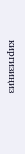киргизиңиз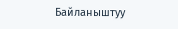Байланыштуу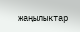жаңылыктар